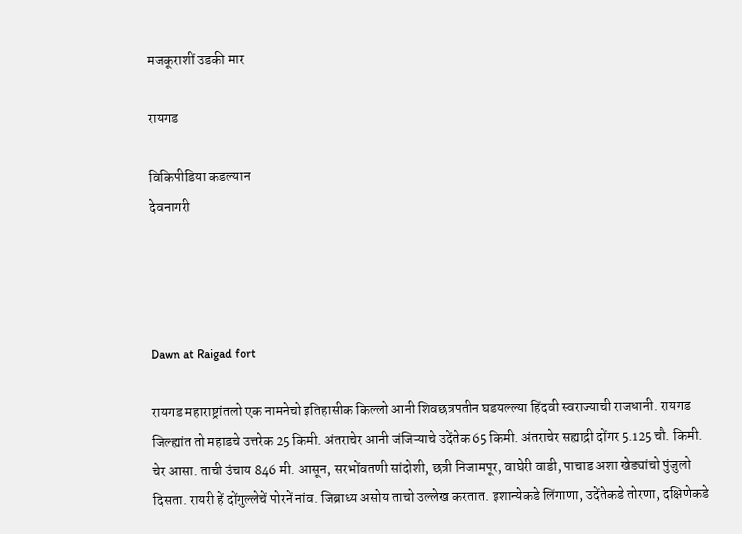मजकूराशीं उडकी मार

रायगड

विकिपीडिया कडल्यान
देवनागरी




Dawn at Raigad fort

रायगड महाराष्ट्रांतलो एक नामनेचो इतिहासीक किल्लो आनी शिवछत्रपतीन घडयल्ल्या हिंदवी स्वराज्याची राजधानी. रायगड जिल्ह्यांत तो महाडचे उत्तरेक 25 किमी. अंतराचेर आनी जंजिऱ्याचे उदेंतेक 65 किमी. अंतराचेर सह्याद्री दोंगर 5.125 चौ. किमी. चेर आसा. ताची उंचाय 846 मी. आसून, सरभोंवतणी सांदोशी, छत्री निजामपूर, वाघेरी वाडी, पाचाड अशा खेड्यांचो पुंजुलो दिसता. रायरी हें दोंगुल्लेचें पोरनें नांव. जिब्राध्य असोय ताचो उल्लेख करतात. इशान्येकडे लिंगाणा, उदेंतेकडे तोरणा, दक्षिणेकडे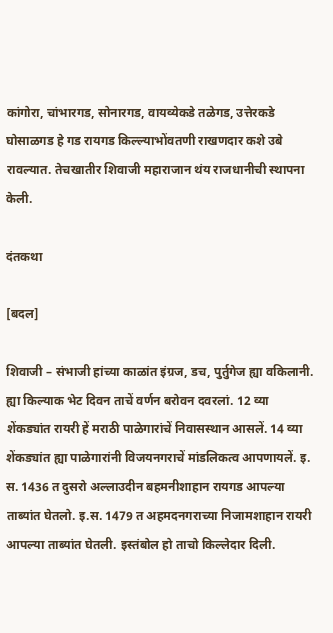कांगोरा, चांभारगड, सोनारगड, वायव्येकडे तळेगड, उत्तेरकडे घोसाळगड हे गड रायगड किल्ल्याभोंवतणी राखणदार कशे उबे रावल्यात. तेचखातीर शिवाजी महाराजान थंय राजधानीची स्थापना केली.

दंतकथा

[बदल]

शिवाजी – संभाजी हांच्या काळांत इंग्रज, डच, पुर्तुगेज ह्या वकिलानी. ह्या किल्याक भेट दिवन ताचें वर्णन बरोवन दवरलां. 12 व्या शेंकड्यांत रायरी हें मराठी पाळेगारांचें निवासस्थान आसलें. 14 व्या शेंकड्यांत ह्या पाळेगारांनी विजयनगराचें मांडलिकत्व आपणायलें. इ. स. 1436 त दुसरो अल्लाउदीन बहमनीशाहान रायगड आपल्या ताब्यांत घेतलो. इ.स. 1479 त अहमदनगराच्या निजामशाहान रायरी आपल्या ताब्यांत घेतली. इस्तंबोल हो ताचो किल्लेदार दिली.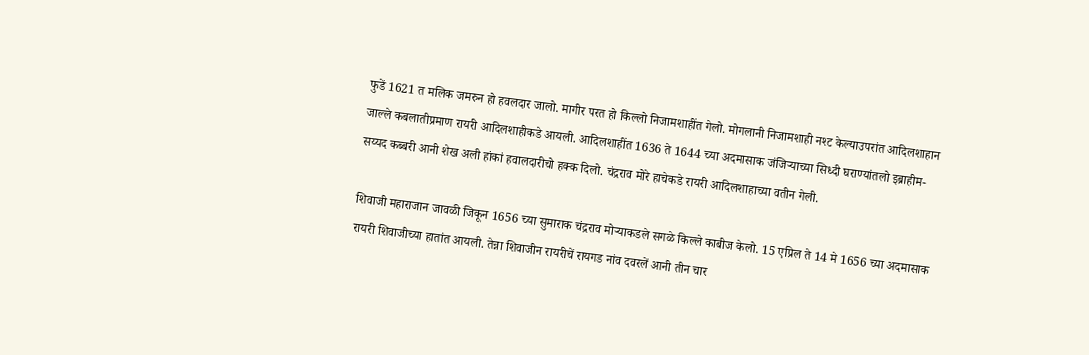फुडें 1621 त मलिक जमरुन हो हवलदार जालो. मागीर परत हो किल्लो निजामशाहींत गेलो. मोगलानी निजामशाही नश्ट केल्याउपरांत आदिलशाहान जाल्ले कबलातीप्रमाण रायरी आदिलशाहीकडे आयली. आदिलशाहींत 1636 ते 1644 च्या अदमासाक जंजिऱ्याच्या सिध्दी घराण्यांतलो इब्राहीम-सय्यद कब्बरी आनी शेख अली हांकां हवालदारीचो हक्क दिलो. चंद्रराव मोरे हाचेकडे रायरी आदिलशाहाच्या वतीन गेली.

शिवाजी महाराजान जावळी जिकून 1656 च्या सुमाराक चंद्रराव मोऱ्याकडले सगळे किल्ले काबीज केलो. 15 एप्रिल ते 14 मे 1656 च्या अदमासाक रायरी शिवाजीच्या हातांत आयली. तेन्ना शिवाजीन रायरीचें रायगड नांव दवरलें आनी तीन चार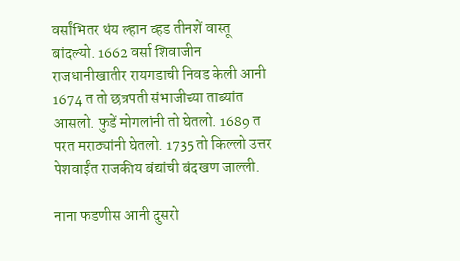वर्सांभितर थंय ल्हान व्हड तीनशें वास्तू बांदल्यो. 1662 वर्सा शिवाजीन राजधानीखातीर रायगडाची निवड केली आनी 1674 त तो छत्रपती संभाजीच्या ताब्यांत आसलो. फुडें मोगलांनी तो घेतलो. 1689 त परत मराठ्यांनी घेतलो. 1735 तो किल्लो उत्तर पेशवाईंत राजकीय बंद्यांची बंदखण जाल्ली.

नाना फडणीस आनी दुसरो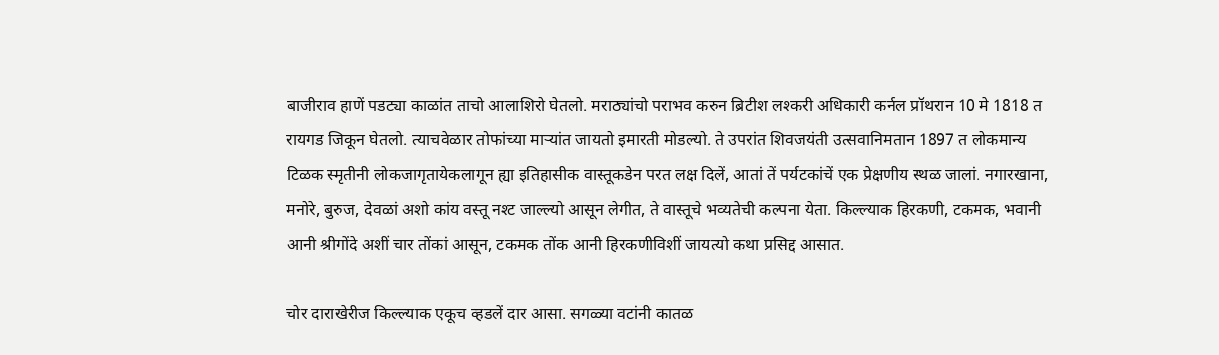बाजीराव हाणें पडट्या काळांत ताचो आलाशिरो घेतलो. मराठ्यांचो पराभव करुन ब्रिटीश लश्करी अधिकारी कर्नल प्रॉथरान 10 मे 1818 त रायगड जिकून घेतलो. त्याचवेळार तोफांच्या माऱ्यांत जायतो इमारती मोडल्यो. ते उपरांत शिवजयंती उत्सवानिमतान 1897 त लोकमान्य टिळक स्मृतीनी लोकजागृतायेकलागून ह्या इतिहासीक वास्तूकडेन परत लक्ष दिलें, आतां तें पर्यटकांचें एक प्रेक्षणीय स्थळ जालां. नगारखाना, मनोरे, बुरुज, देवळां अशो कांय वस्तू नश्ट जाल्ल्यो आसून लेगीत, ते वास्तूचे भव्यतेची कल्पना येता. किल्ल्याक हिरकणी, टकमक, भवानी आनी श्रीगोंदे अशीं चार तोंकां आसून, टकमक तोंक आनी हिरकणीविशीं जायत्यो कथा प्रसिद्द आसात.

चोर दाराखेरीज किल्ल्याक एकूच व्हडलें दार आसा. सगळ्या वटांनी कातळ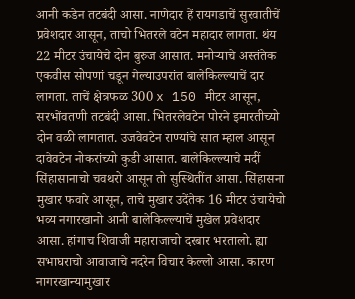आनी कडेन तटबंदी आसा. नाणेदार हें रायगडाचें सुरवातीचें प्रवेशदार आसून, ताचो भितरले वटेन महादार लागता. थंय 22 मीटर उंचायेचे दोन बुरुज आसात. मनोऱ्याचे अस्तंतेक एकवीस सोपणां चडून गेल्याउपरांत बालेकिल्ल्याचें दार लागता. ताचें क्षेत्रफळ 300 x 150 मीटर आसून, सरभोंवतणी तटबंदी आसा. भितरलेवटेन पोरने इमारतीच्यो दोन वळी लागतात. उजवेवटेन राण्यांचे सात म्हाल आसून दावेवटेन नोकरांच्यो कुडी आसात. बालेकिल्ल्याचे मदीं सिंहासानाचो चवथरो आसून तो सुस्थितींत आसा. सिंहासना मुखार फवारे आसून, ताचे मुखार उदेंतेक 16 मीटर उंचायेचो भव्य नगारखानो आनी बालेकिल्ल्याचें मुखेल प्रवेशदार आसा. हांगाच शिवाजी महाराजाचो दरबार भरतालो. ह्या सभाघराचो आवाजाचे नदरेन विचार केल्लो आसा. कारण नागरखान्यामुखार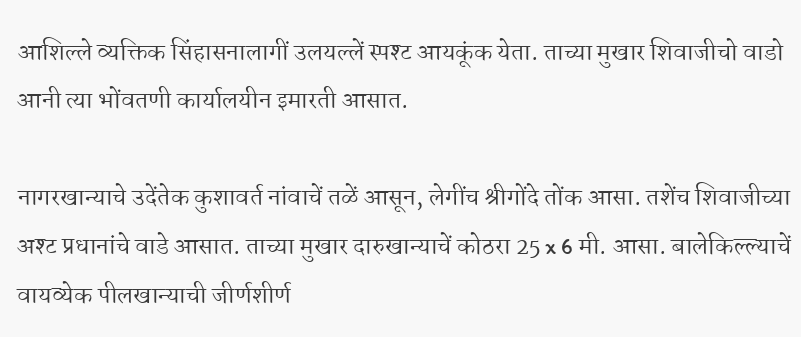आशिल्ले व्यक्तिक सिंहासनालागीं उलयल्लें स्पश्ट आयकूंक येता. ताच्या मुखार शिवाजीचो वाडो आनी त्या भोंवतणी कार्यालयीन इमारती आसात.

नागरखान्याचे उदेंतेक कुशावर्त नांवाचें तळें आसून, लेगींच श्रीगोंदे तोंक आसा. तशेंच शिवाजीच्या अश्ट प्रधानांचे वाडे आसात. ताच्या मुखार दारुखान्याचें कोठरा 25 x 6 मी. आसा. बालेकिल्ल्याचें वायव्येक पीलखान्याची जीर्णशीर्ण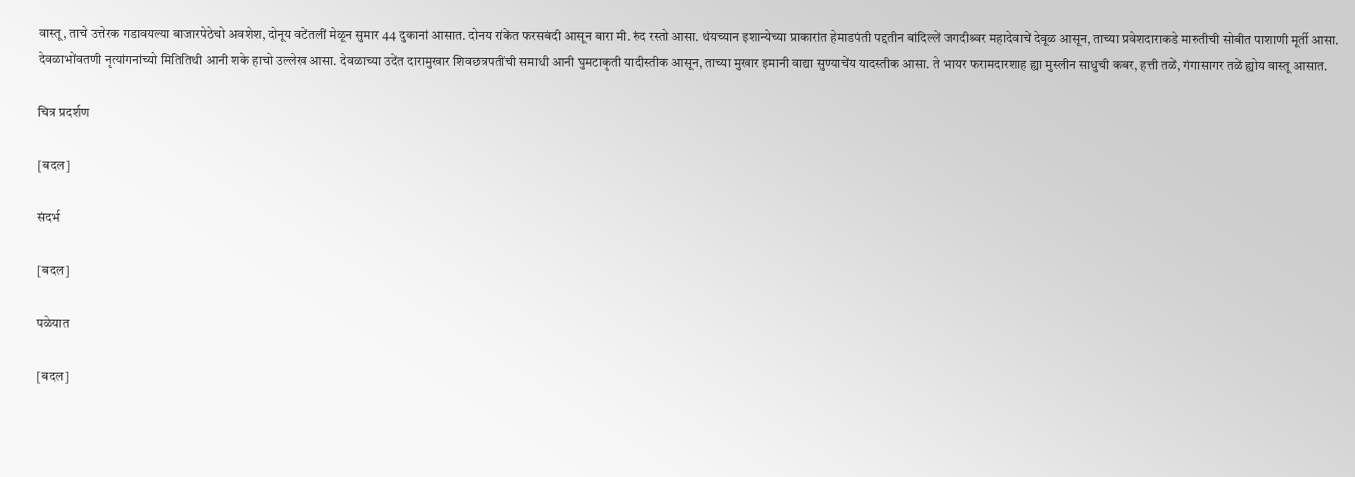वास्तू, ताचे उत्तेरक गडावयल्या बाजारपेठेचो अवशेश, दोनूय वटेंतलीं मेळून सुमार 44 दुकानां आसात. दोनय रांकेंत फरसबंदी आसून बारा मी. रुंद रस्तो आसा. थंयच्यान इशान्येच्या प्राकारांत हेमाडपंती पद्दतीन बांदिल्लें जगदीश्र्वर महादेवाचें देवूळ आसून, ताच्या प्रवेशदाराकडे मारुतीची सोबीत पाशाणी मूर्ती आसा. देवळाभोंवतणी नृत्यांगनांच्यो मितितिथी आनी शके हाचो उल्लेख आसा. देवळाच्या उदेंत दारामुखार शिवछत्रपतींची समाधी आनी घुमटाकृती यादीस्तीक आसून, ताच्या मुखार इमानी वाद्या सुण्याचेंय यादस्तीक आसा. ते भायर फरामदारशाह ह्या मुस्लीन साधुची कबर, हत्ती तळें, गंगासागर तळें ह्योय वास्तू आसात.

चित्र प्रदर्शण

[बदल]

संदर्भ

[बदल]

पळेयात

[बदल]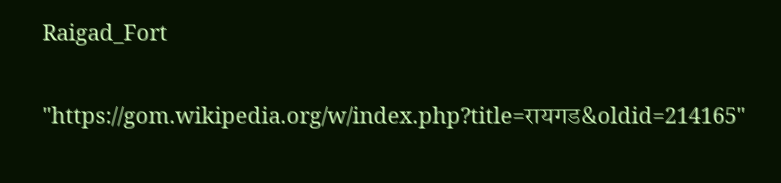Raigad_Fort

"https://gom.wikipedia.org/w/index.php?title=रायगड&oldid=214165"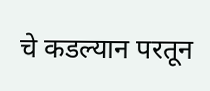चे कडल्यान परतून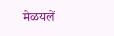मेळयलें